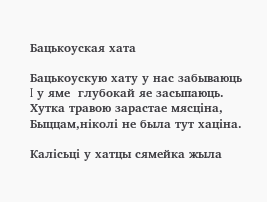Бацькоуская хата

Бацькоускую хату у нас забываюць
I у яме  глубокай яе засыпаюць.
Хутка травою зарастае мясцiна,
Быццам,нiколi не была тут хацiна.

Калiсьцi у хатцы сямейка жыла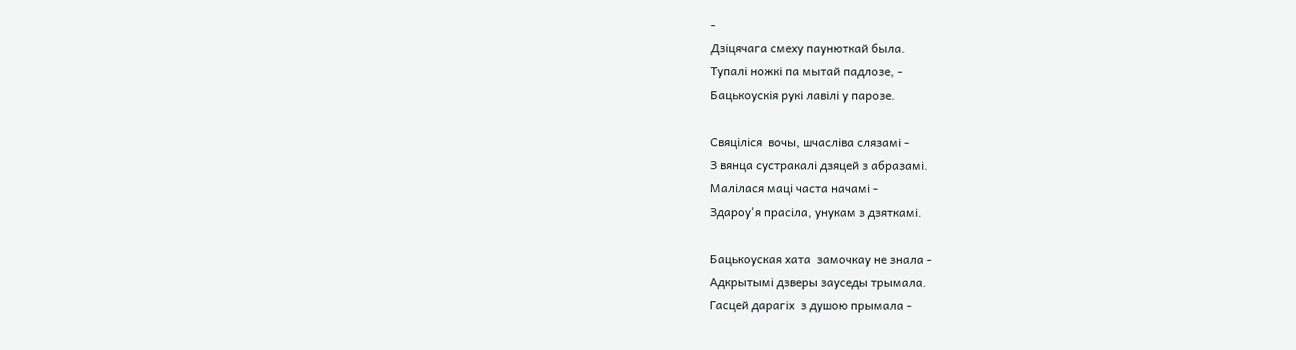-
Дзiцячага смеху паунюткай была.
Тупалi ножкi па мытай падлозе, -
Бацькоускiя рукi лавiлi у парозе.

Свяцiлiся  вочы, шчаслiва слязамi -
З вянца сустракалi дзяцей з абразамi.
Малiлася мацi часта начамi -
Здароу'я прасiла, унукам з дзяткамi.

Бацькоуская хата  замочкау не знала -
Адкрытымi дзверы зауседы трымала.
Гасцей дарагiх  з душою прымала -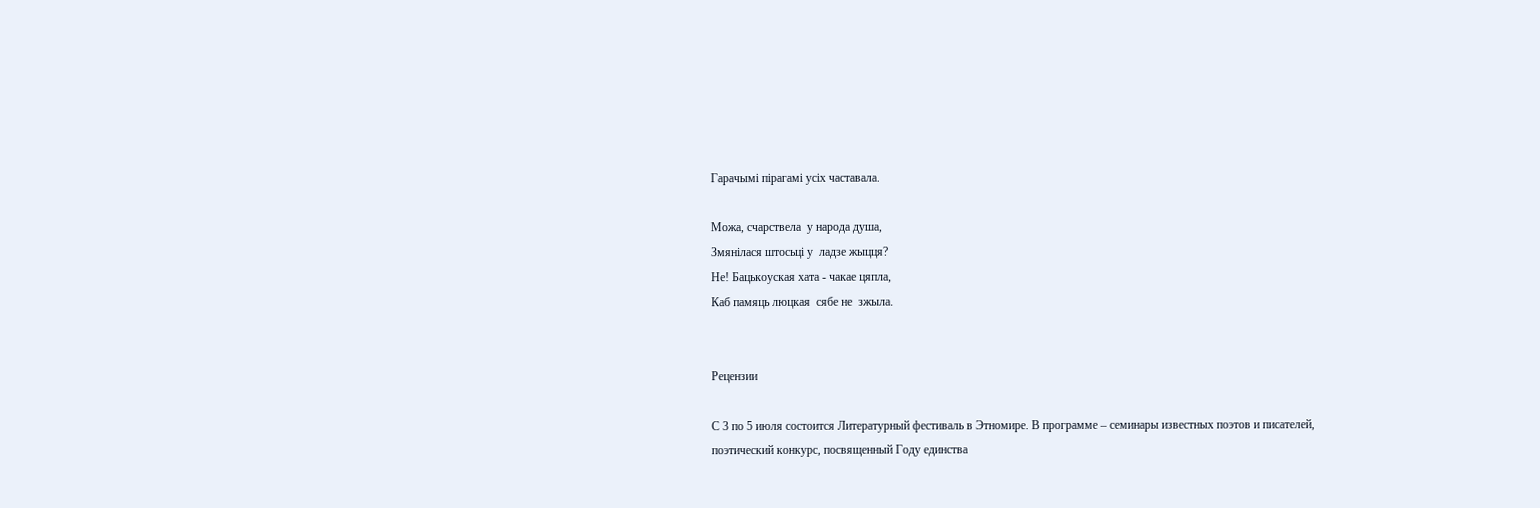Гарачымi пiрагамi усiх частавала.

Можа, счарствела  у народа душа,
Змянiлася штосьцi у  ладзе жыцця?
Не! Бацькоуская хата - чакае цяпла,
Каб памяць люцкая  сябе не  зжыла.


Рецензии

С 3 по 5 июля состоится Литературный фестиваль в Этномире. В программе – семинары известных поэтов и писателей, поэтический конкурс, посвященный Году единства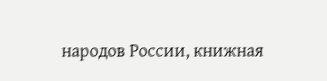народов России, книжная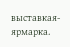выставкая-ярмарка.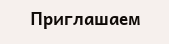Приглашаем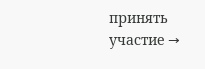принять участие →